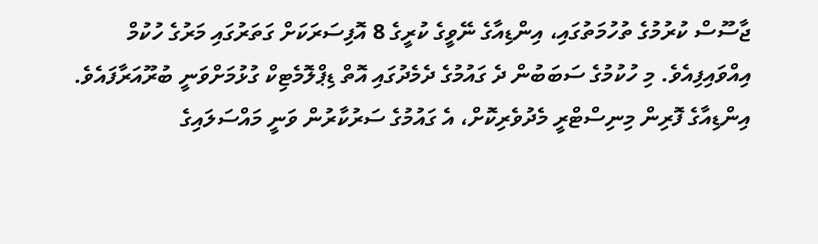ޖާސޫސް ކުރުމުގެ ތުހުމަތުގައި، އިންޑިއާގެ ނޭވީގެ ކުރީގެ 8 އޮފިސަރަކަށް ގަތަރުގައި މަރުގެ ހުކުމް އިއްވައިފިއެވެ. މި ހުކުމުގެ ސަބަބުން ދެ ގައުމުގެ ދެމެދުގައި އޮތް ޑިޕްލޮމެޓިކް ގުޅުމަށްވަނީ ބުރޫއަރާފައެވެ.
އިންޑިއާގެ ފޮރިން މިނިސްޓްރީ މެދުވެރިކޮށް، އެ ގައުމުގެ ސަރުކާރުން ވަނީ މައްސަލައިގެ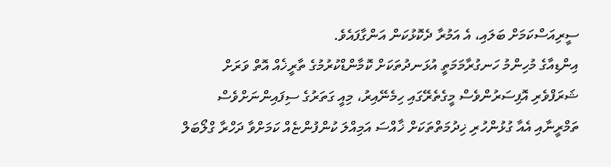ސީރިއަސްކަމަށް ބަލައި، އެ އަމުރާ ދެކޮޅުކަން އަންގާފައެވެ.
އިންޑިއާގެ މުހިންމު ހަނގުރާމަމަތީ އުޅަނދުތަކަށް ކޮމާންޑްކުރުމުގެ ތާރީޚެއް އޮތް ވަރަށް ޝަރަފްވެރި އޮފިސަރުންވެސް މީގެތެރޭގައި ހިމެނޭއިރު، މިއީ ގަތަރުގެ ސިފައިންނަށްވެސް ތަމްރީނާއި އެއާ ގުޅުންހުރި ޚިދުމަތްތަކަށް ޚާއްސަ އަމިއްލަ ކުންފުންޏެއް ކަމަށްވާ ދަހްރާ ގްލޯބަލް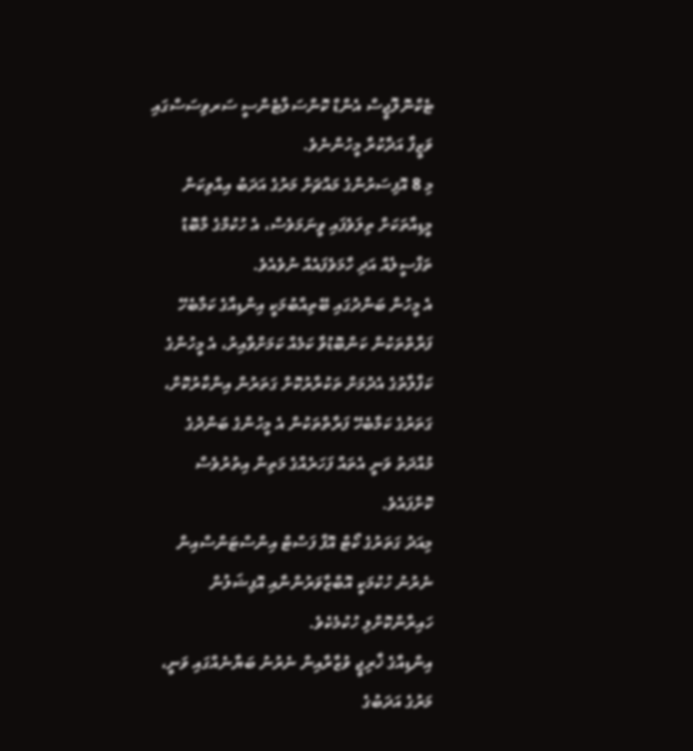ޓެކްނޮލޮޖީސް އެންޑް ކޮންސަލްޓެންސީ ސަރވިސަސްގައި ވަޒީފާ އަދާކުރާ މީހުންނެވެ.
މި 8 އޮފިސަރުންގެ މައްޗަށް މަރުގެ އަދަބު އިއްވިކަން މީޑިއާތަކަށް ތިލަވެފައި ވީނަމަވެސް، އެ ހުކުމްގެ މާބޮޑު ތަފްސީލެއް އަދި ހާމަވެފައެއް ނުވެއެވެ.
އެ މީހުން ބަންދުގައި ބޭތިއްބުމަކީ އިންޑިއާގެ ކަމާބެހޭ ފަރާތްތަކުން ކަންބޮޑުވާ ކަމެއް ކަމަށްވާއިރު، އެ މީހުންގެ ކަފާލާތުގެ އެދުމަށް ތަކުރާރުކޮށް ގަތަރުން އިންކާރުކޮށް، ގަތަރުގެ ކަމާބެހޭ ފަރާތްތަކުން އެ މީހުންގެ ބަންދުގެ މުއްދަތު ވަނީ އެތައް ފަހަރެއްގެ މަތިން އިތުރުވެސް ކޮށްފައެވެ.
މިއަދު ގަތަރުގެ ކޯޓް އޮފް ފަސްޓް އިންސްޓަންސްއިން ނެރުނު ހުކުމަކީ އޮބްޒާވަރުންނާއި އޮފިޝަލުން ހައިރާންކޮށްލި ހުކުމެކެވެ.
އިންޑިއާގެ ޚާރިޖީ ވުޒާރާއިން ނެރުނު ބަޔާނެއްގައި ވަނީ، މަރުގެ އަދަބުގެ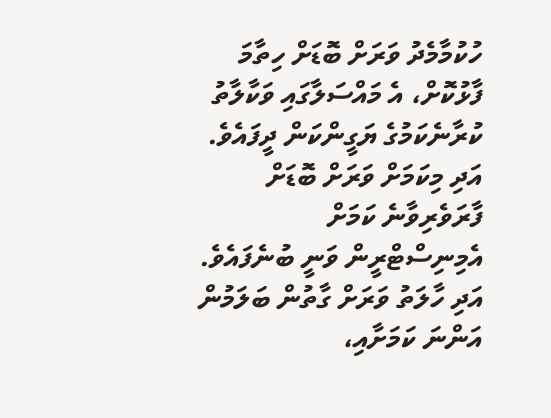ހުކުމާމެދު ވަރަށް ބޮޑަށް ހިތާމަ ފާޅުކޮށް، އެ މައްސަލާގައި ވަކާލާތު ކުރާނެކަމުގެ ޔަގީންކަން ދީފައެވެ. އަދި މިކަމަށް ވަރަށް ބޮޑަށް ފާރަވެރިވާނެ ކަމަށް އެމިނިސްޓްރީން ވަނީ ބުނެފައެވެ. އަދި ހާލަތު ވަރަށް ގާތުން ބަލަމުން އަންނަ ކަމަށާއި،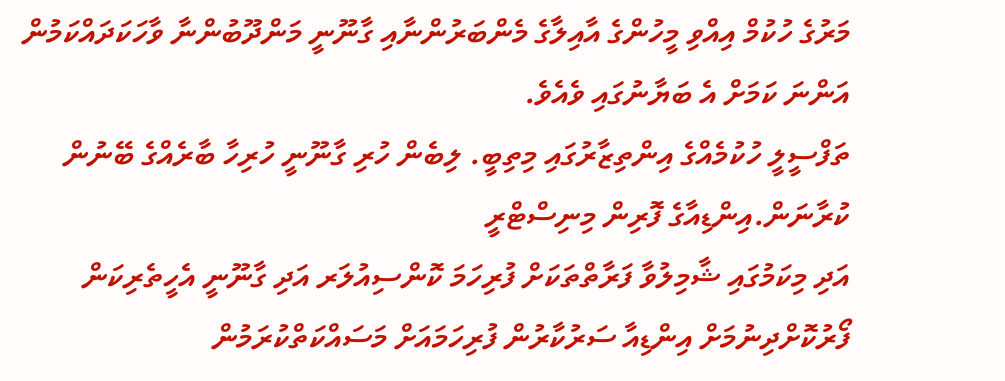މަރުގެ ހުކުމް އިއްވި މީހުންގެ އާއިލާގެ މެންބަރުންނާއި ގާނޫނީ މަންދޫބުންނާ ވާހަކަދައްކަމުން އަންނަ ކަމަށް އެ ބަޔާނުގައި ވެއެވެ.
ތަފްސީލީ ހުކުމެއްގެ އިންތިޒާރުގައި މިތިބީ. ލިބެން ހުރި ގާނޫނީ ހުރިހާ ބާރެއްގެ ބޭނުން ކުރާނަން.އިންޑިއާގެ ފޮރިން މިނިސްޓްރީ
އަދި މިކަމުގައި ޝާމިލުވާ ފަރާތްތަކަށް ފުރިހަމަ ކޮންސިއުލަރ އަދި ގާނޫނީ އެހީތެރިކަން ފޯރުކޮށްދިނުމަށް އިންޑިއާ ސަރުކާރުން ފުރިހަމައަށް މަސައްކަތްކުރަމުން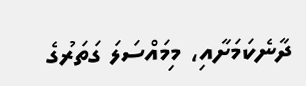ދާނެކަމަށާއި، މިމައްސަލަ ގަތަރުގެ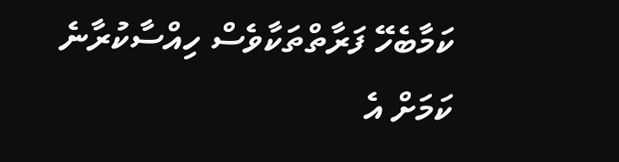ކަމާބެހޭ ފަރާތްތަކާވެސް ހިއްސާކުރާނެ ކަމަށް އެ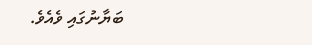ބަޔާނުގައި ވެއެވެ.